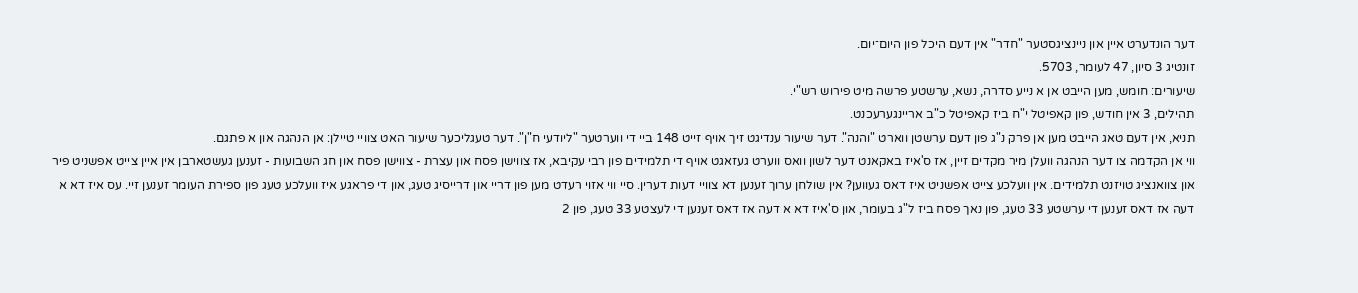דער הונדערט איין און ניינציגסטער "חדר" אין דעם היכל פון היום־יום.
זונטיג 3 סיון, 47 לעומר, 5703.
שיעורים: חומש, מען הייבט אן א נייע סדרה, נשא, ערשטע פרשה מיט פירוש רש"י.
תהילים, 3 אין חודש, פון קאפיטל י"ח ביז קאפיטל כ"ב אריינגערעכנט.
תניא, אין דעם טאג הייבט מען אן פרק נ"ג פון דעם ערשטן ווארט "והנה". דער שיעור ענדיגט זיך אויף זייט 148 ביי די ווערטער "ליודעי ח"ן". דער טעגליכער שיעור האט צוויי טיילן: אן הנהגה און א פתגם.
ווי אן הקדמה צו דער הנהגה וועלן מיר מקדים זיין, אז ס'איז באקאנט דער לשון וואס ווערט געזאגט אויף די תלמידים פון רבי עקיבא, אז צווישן פסח און עצרת - צווישן פסח און חג השבועות - זענען געשטארבן אין איין צייט אפשניט פיר און צוואנציג טויזנט תלמידים. אין וועלכע צייט אפשניט איז דאס געווען? אין שולחן ערוך זענען דא צוויי דעות דערין. סיי ווי אזוי רעדט מען פון דריי און דרייסיג טעג, און די פראגע איז וועלכע טעג פון ספירת העומר זענען זיי. עס איז דא א דעה אז דאס זענען די ערשטע 33 טעג, פון נאך פסח ביז ל"ג בעומר, און ס'איז דא א דעה אז דאס זענען די לעצטע 33 טעג, פון 2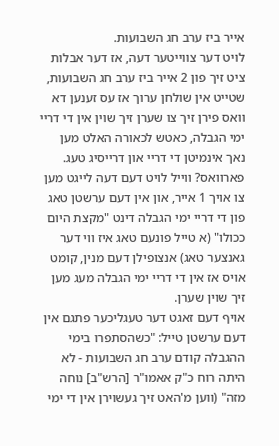אייר ביז ערב חג השבועות.
לויט דער צווייטער דעה, אז דער אבלות ציט זיך פון 2 אייר ביז ערב חג השבועות, שטייט אין שולחן ערוך אז עס זענען דא וואס פירן זיך צו שערן זיך שוין אין די דריי ימי הגבלה, כאטש לכאורה האלט מען נאך אינמיטן די דריי און דרייסיג טעג. פארוואס? ווייל לויט דעם דעה לייגט מען צו אויך 1 אייר, און אין דעם ערשטן טאג פון די דריי ימי הגבלה דינט "מקצת היום ככולו" (א טייל פונעם טאג איז ווי דער גאנצער טאג) אנצופילן דעם מנין, קומט אויס אז אין די דריי ימי הגבלה מעג מען זיך שוין שערן.
אויף דעם זאגט דער טעגליכער פתגם אין דעם ערשטן טייל: "כשהסתפרו בימי ההגבלה קודם ערב חג השבועות - לא היתה רוח כ"ק אאמו"ר [הרש"ב] נוחה מזה" (ווען מ'האט זיך געשוירן אין די ימי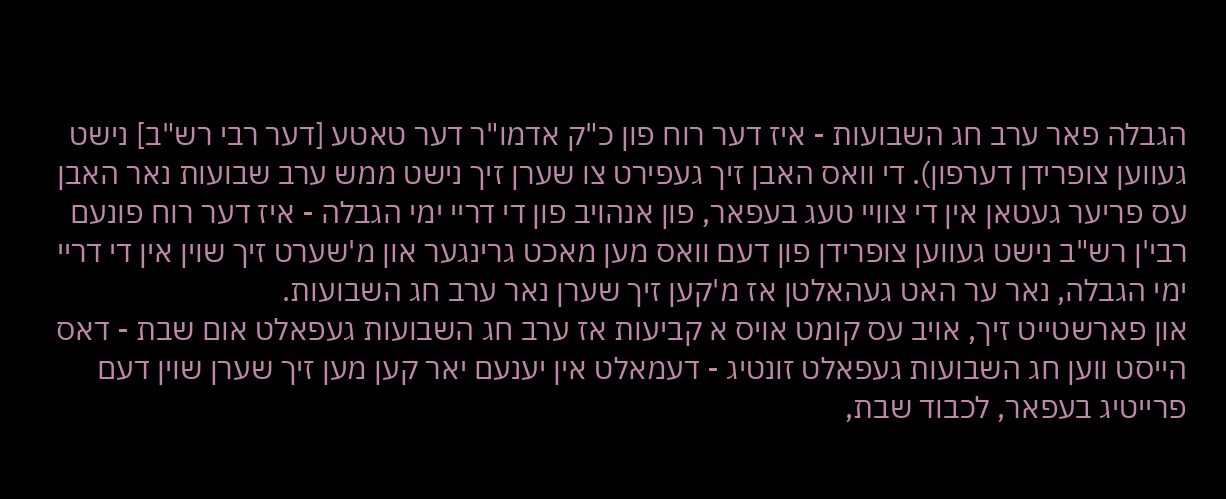הגבלה פאר ערב חג השבועות - איז דער רוח פון כ"ק אדמו"ר דער טאטע [דער רבי רש"ב] נישט געווען צופרידן דערפון). די וואס האבן זיך געפירט צו שערן זיך נישט ממש ערב שבועות נאר האבן עס פריער געטאן אין די צוויי טעג בעפאר, פון אנהויב פון די דריי ימי הגבלה - איז דער רוח פונעם רבי'ן רש"ב נישט געווען צופרידן פון דעם וואס מען מאכט גרינגער און מ'שערט זיך שוין אין די דריי ימי הגבלה, נאר ער האט געהאלטן אז מ'קען זיך שערן נאר ערב חג השבועות.
און פארשטייט זיך, אויב עס קומט אויס א קביעות אז ערב חג השבועות געפאלט אום שבת - דאס הייסט ווען חג השבועות געפאלט זונטיג - דעמאלט אין יענעם יאר קען מען זיך שערן שוין דעם פרייטיג בעפאר, לכבוד שבת,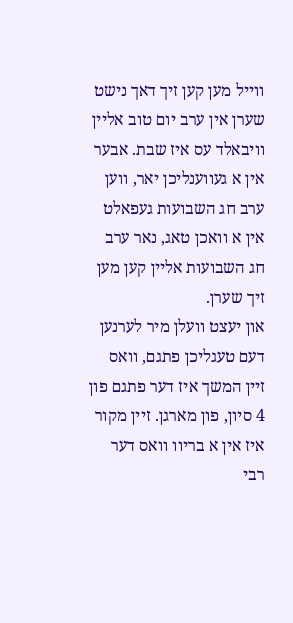ווייל מען קען זיך דאך נישט שערן אין ערב יום טוב אליין וויבאלד עס איז שבת. אבער אין א געווענליכן יאר, ווען ערב חג השבועות געפאלט אין א וואכן טאג, נאר ערב חג השבועות אליין קען מען זיך שערן.
און יעצט וועלן מיר לערנען דעם טעגליכן פתגם, וואס זיין המשך איז דער פתגם פון 4 סיון, פון מארגן. זיין מקור איז אין א בריוו וואס דער רבי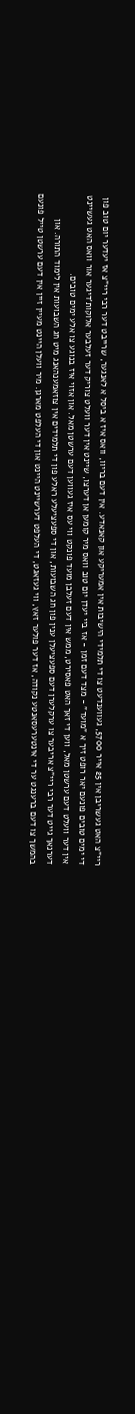ריי"צ האט געשריבן אין 25 אייר 5700, געווענדעט צו די תלמידי הישיבות אין אמעריקע און קאנאדע. אין דעם בריוו, וואס איז א ביסל א לאנגער, שרייבט דער רבי ריי"צ אז יעדער יום טוב פון די ימים טובים פונעם יאר רופט זיך א "מועד" - מצד דעם זמן - אז ביי יעדן יום טוב וואס מיר קומען אן דערצו, שיינט אין דער וועלט צוריק דער זעלבער אלוקות'דיגער אור וואס האט געשיינט אין דער וועלט דעם ערשטן מאל, ווען די זאך האט פאסירט, ממש אין דעם זעלבן מועד פונקט ווי עס איז געווען דעם ערשטן מאל. און אזוי איז בנוגע צו אלע ימים טובים.
דערנאך גייט דער רבי ריי"צ אריבער צו ערקלערן דעם ספעציעלן ענין פון חג השבועות, און די ספעציעלע ראלע פון די תלמידים אין צוזאמענהאנג מיט חג השבועות אין לימוד התורה. און בהמשך צו דעם ברענגט ער די אינטערעסאנטע נקודה, אז דער פולער זאץ, ווי געזאגט, די העלפט דערשיינט היינט און די העלפט מארגן. מיר וועלן היינט מעיין זיין אין דעם ערשטן טייל פונעם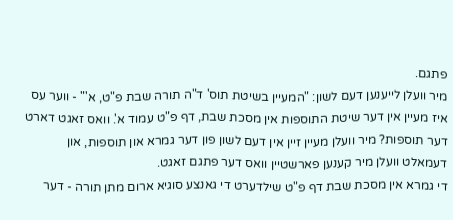פתגם.
מיר וועלן לייענען דעם לשון: "המעיין בשיטת תוס' ד"ה תורה שבת פ"ט, א'" - ווער עס איז מעיין אין דער שיטת התוספות אין מסכת שבת, דף פ"ט עמוד א'. וואס זאגט דארט דער תוספות? מיר וועלן מעיין זיין אין דעם לשון פון דער גמרא און תוספות, און דעמאלט וועלן מיר קענען פארשטיין וואס דער פתגם זאגט.
די גמרא אין מסכת שבת דף פ"ט שילדערט די גאנצע סוגיא ארום מתן תורה - דער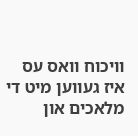וויכוח וואס עס איז געווען מיט די מלאכים און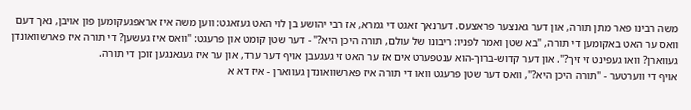משה רבינו פאר מתן תורה, און דער גאנצער פראצעס. דערנאך זאגט די גמרא, אז רבי יהושע בן לוי האט געזאגט: ווען משה איז אראפגעקומען פון אויבן, נאך דעם וואס ער האט באקומען די תורה, "בא שטן ואמר לפניו: ריבונו של עולם, תורה היכן היא?" - דער שטן קומט און פרעגט: "וואס איז געשען? די תורה איז פארשוואונדן געווארן? וואו געפינט זי זיך?". און דער קדוש-ברוך-הוא ענטפערט אים אז ער האט זי געגעבן אויף דער ערד, און ער איז געגאנגען זוכן די תורה.
אויף די ווערטער - "תורה היכן היא?", וואס דער שטן פרעגט וואו די תורה איז פארשוואונדן געווארן - איז דא א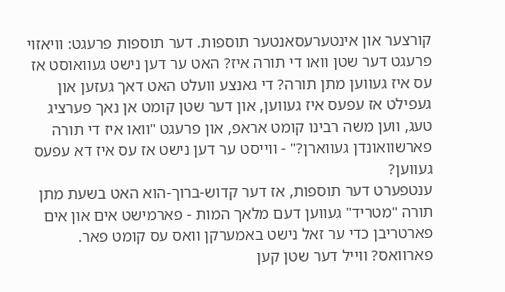קורצער און אינטערעסאנטער תוספות. דער תוספות פרעגט: וויאזוי פרעגט דער שטן וואו די תורה איז? האט ער דען נישט געוואוסט אז עס איז געווען מתן תורה? די גאנצע וועלט האט דאך געזען און געפילט אז עפעס איז געווען, און דער שטן קומט אן נאך פערציג טעג, ווען משה רבינו קומט אראפ, און פרעגט "וואו איז די תורה פארשוואונדן געווארן?" - ווייסט ער דען נישט אז עס איז דא עפעס געווען?
ענטפערט דער תוספות, אז דער קדוש-ברוך-הוא האט בשעת מתן תורה "מטריד" געווען דעם מלאך המות - פארמישט אים און אים פארטריבן כדי ער זאל נישט באמערקן וואס עס קומט פאר. פארוואס? ווייל דער שטן קען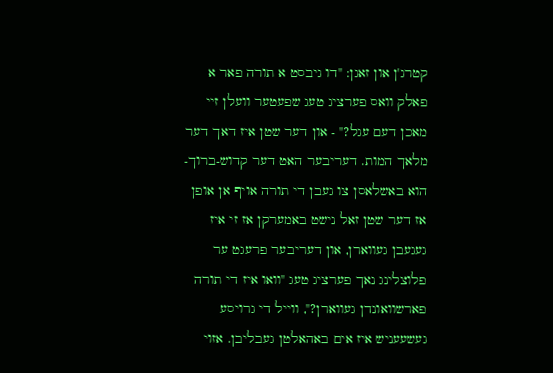קטרג'ן און זאגן: "דו גיבסט א תורה פאר א פאלק וואס פערציג טעג שפעטער וועלן זיי מאכן דעם עגל?" - און דער שטן איז דאך דער מלאך המות. דעריבער האט דער קדוש-ברוך-הוא באשלאסן צו געבן די תורה אויף אן אופן אז דער שטן זאל נישט באמערקן אז זי איז געגעבן געווארן, און דעריבער פרעגט ער פלוצלינג נאך פערציג טעג "וואו איז די תורה פארשוואונדן געווארן?", ווייל די גרויסע געשעעניש איז אים באהאלטן געבליבן. אזוי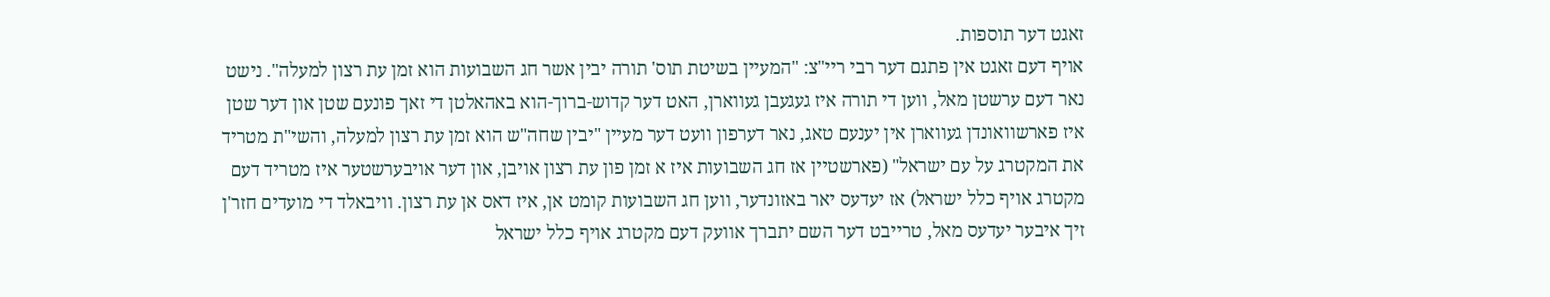זאגט דער תוספות.
אויף דעם זאגט אין פתגם דער רבי ריי"צ: "המעיין בשיטת תוס' תורה יבין אשר חג השבועות הוא זמן עת רצון למעלה". נישט נאר דעם ערשטן מאל, ווען די תורה איז געגעבן געווארן, האט דער קדוש-ברוך-הוא באהאלטן די זאך פונעם שטן און דער שטן איז פארשוואונדן געווארן אין יענעם טאג, נאר דערפון וועט דער מעיין "יבין שחה"ש הוא זמן עת רצון למעלה, והשי"ת מטריד את המקטרג על עם ישראל" (פארשטיין אז חג השבועות איז א זמן פון עת רצון אויבן, און דער אויבערשטער איז מטריד דעם מקטרג אויף כלל ישראל) אז יעדעס יאר באזונדער, ווען חג השבועות קומט אן, איז דאס אן עת רצון. וויבאלד די מועדים חזר'ן זיך איבער יעדעס מאל, טרייבט דער השם יתברך אוועק דעם מקטרג אויף כלל ישראל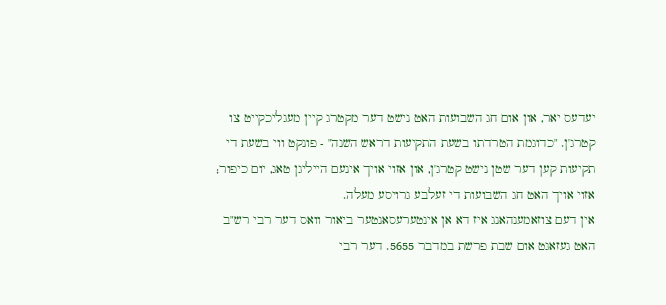יעדעס יאר, און אום חג השבועות האט נישט דער מקטרג קיין מעגליכקייט צו קטרג'ן. "כדוגמת הטרדתו בשעת התקיעות דראש השנה" - פונקט ווי בשעת די תקיעות קען דער שטן נישט קטרג'ן, און אזוי אויך אינעם הייליגן טאג, יום כיפור; אזוי אויך האט חג השבועות די זעלבע גרויסע מעלה.
אין דעם צוזאמענהאנג איז דא אן אינטערעסאנטער ביאור וואס דער רבי רש"ב האט געזאגט אום שבת פרשת במדבר 5655. דער רבי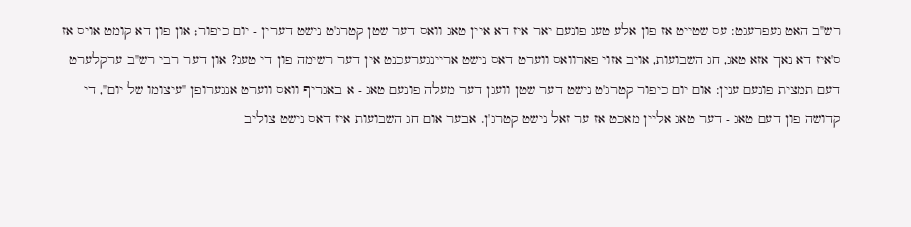רש"ב האט געפרעגט: עס שטייט אז פון אלע טעג פונעם יאר איז דא איין טאג וואס דער שטן קטרג'ט נישט דערין - יום כיפור; און פון דא קומט אויס אז ס'איז דא נאך אזא טאג, חג השבועות, אויב אזוי פארוואס ווערט דאס נישט אריינגערעכנט אין דער רשימה פון די טעג? און דער רבי רש"ב ערקלערט דעם תמצית פונעם ענין: אום יום כיפור קטרג'ט נישט דער שטן וועגן דער מעלה פונעם טאג - א באגריף וואס ווערט אנגערופן "עיצומו של יום", די קדושה פון דעם טאג - דער טאג אליין מאכט אז ער זאל נישט קטרג'ן. אבער אום חג השבועות איז דאס נישט צוליב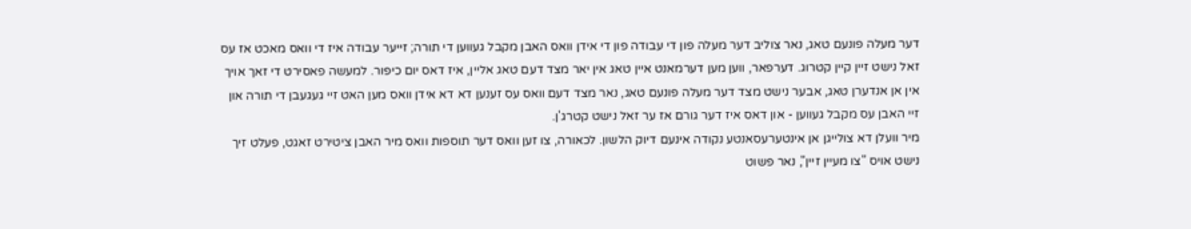דער מעלה פונעם טאג, נאר צוליב דער מעלה פון די עבודה פון די אידן וואס האבן מקבל געווען די תורה; זייער עבודה איז די וואס מאכט אז עס זאל נישט זיין קיין קטרוג. דערפאר, ווען מען דערמאנט איין טאג אין יאר מצד דעם טאג אליין, איז דאס יום כיפור. למעשה פאסירט די זאך אויך אין אן אנדערן טאג, אבער נישט מצד דער מעלה פונעם טאג, נאר מצד דעם וואס עס זענען דא דא אידן וואס מען האט זיי געגעבן די תורה און זיי האבן עס מקבל געווען - און דאס איז דער גורם אז ער זאל נישט קטרג'ן.
מיר וועלן דא צולייגן אן אינטערעסאנטע נקודה אינעם דיוק הלשון. לכאורה, צו זען וואס דער תוספות וואס מיר האבן ציטירט זאגט, פעלט זיך נישט אויס "צו מעיין זיין", נאר פשוט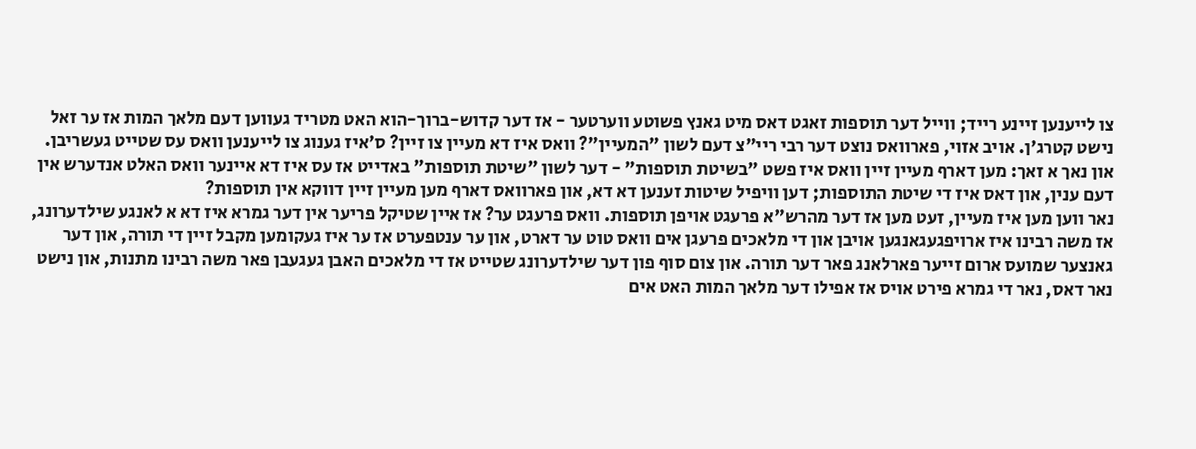צו לייענען זיינע רייד; ווייל דער תוספות זאגט דאס מיט גאנץ פשוטע ווערטער - אז דער קדוש-ברוך-הוא האט מטריד געווען דעם מלאך המות אז ער זאל נישט קטרג'ן. אויב אזוי, פארוואס נוצט דער רבי ריי"צ דעם לשון "המעיין"? וואס איז דא מעיין צו זיין? ס'איז גענוג צו לייענען וואס עס שטייט געשריבן. און נאך א זאך: מען דארף מעיין זיין וואס איז פשט "בשיטת תוספות" - דער לשון "שיטת תוספות" באדייט אז עס איז דא איינער וואס האלט אנדערש אין דעם ענין, און דאס איז די שיטת התוספות; דען וויפיל שיטות זענען דא דא, און פארוואס דארף מען מעיין זיין דווקא אין תוספות?
נאר ווען מען איז מעיין, זעט מען אז דער מהרש"א פרעגט אויפן תוספות. וואס פרעגט ער? אז איין שטיקל פריער אין דער גמרא איז דא א לאנגע שילדערונג, אז משה רבינו איז ארויפגעגאנגען אויבן און די מלאכים פרעגן אים וואס טוט ער דארט, און ער ענטפערט אז ער איז געקומען מקבל זיין די תורה, און דער גאנצער שמועס ארום זייער פארלאנג פאר דער תורה. און צום סוף פון דער שילדערונג שטייט אז די מלאכים האבן געגעבן פאר משה רבינו מתנות, און נישט נאר דאס, נאר די גמרא פירט אויס אז אפילו דער מלאך המות האט אים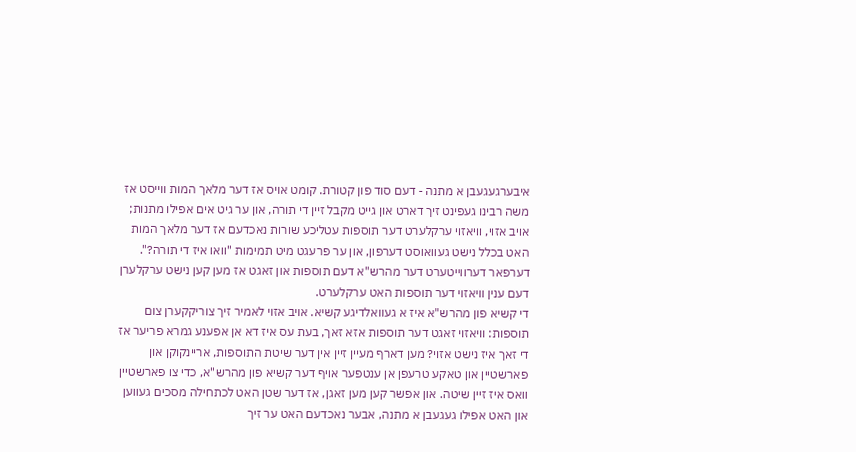איבערגעגעבן א מתנה - דעם סוד פון קטורת. קומט אויס אז דער מלאך המות ווייסט אז משה רבינו געפינט זיך דארט און גייט מקבל זיין די תורה, און ער גיט אים אפילו מתנות; אויב אזוי, וויאזוי ערקלערט דער תוספות עטליכע שורות נאכדעם אז דער מלאך המות האט בכלל נישט געוואוסט דערפון, און ער פרעגט מיט תמימות "וואו איז די תורה?". דערפאר דערווייטערט דער מהרש"א דעם תוספות און זאגט אז מען קען נישט ערקלערן דעם ענין וויאזוי דער תוספות האט ערקלערט.
די קשיא פון מהרש"א איז א געוואלדיגע קשיא. אויב אזוי לאמיר זיך צוריקקערן צום תוספות: וויאזוי זאגט דער תוספות אזא זאך, בעת עס איז דא אן אפענע גמרא פריער אז די זאך איז נישט אזוי? מען דארף מעיין זיין אין דער שיטת התוספות, אריינקוקן און פארשטיין און טאקע טרעפן אן ענטפער אויף דער קשיא פון מהרש"א, כדי צו פארשטיין וואס איז זיין שיטה. און אפשר קען מען זאגן, אז דער שטן האט לכתחילה מסכים געווען און האט אפילו געגעבן א מתנה, אבער נאכדעם האט ער זיך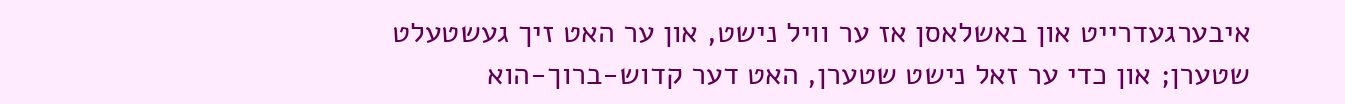איבערגעדרייט און באשלאסן אז ער וויל נישט, און ער האט זיך געשטעלט שטערן; און כדי ער זאל נישט שטערן, האט דער קדוש-ברוך-הוא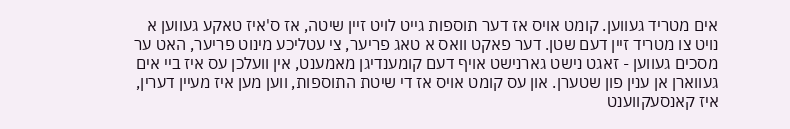אים מטריד געווען. קומט אויס אז דער תוספות גייט לויט זיין שיטה, אז ס'איז טאקע געווען א נויט צו מטריד זיין דעם שטן. דער פאקט וואס א טאג פריער, צי עטליכע מינוט פריער, האט ער מסכים געווען - זאגט נישט גארנישט אויף דעם קומענדיגן מאמענט, אין וועלכן עס איז ביי אים געווארן אן ענין פון שטערן. און עס קומט אויס אז די שיטת התוספות, ווען מען איז מעיין דערין, איז קאנסעקווענט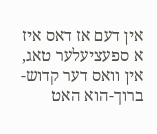אין דעם אז דאס איז א ספעציעלער טאג, אין וואס דער קדוש-ברוך-הוא האט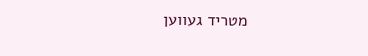מטריד געווען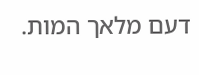דעם מלאך המות.